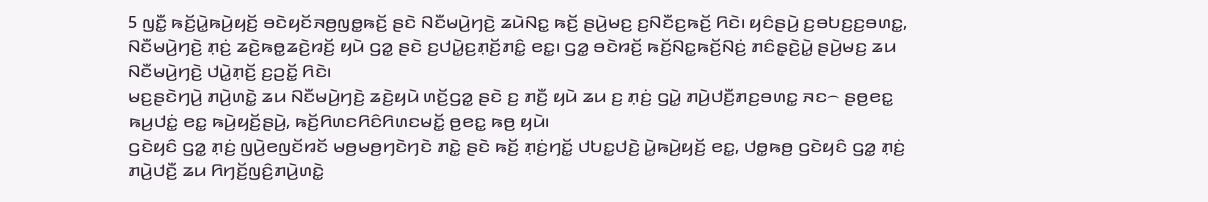5 ꤜꤢꤪ꤭ ꤒꤢꤩ꤬ꤣꤧ꤭ꤒꤣꤧ꤬ꤟꤢꤩ꤬ ꤋꤢꤧꤟꤢꤩꤏꤥ꤬ꤜꤥ꤭ꤒꤢꤩ꤬ ꤔꤢꤧ ꤡꤢꤪꤗꤣꤧ꤬ꤚꤢꤧ꤬ ꤘꤣꤧꤡꤢ꤭ ꤒꤢꤩ꤬ ꤔꤣꤧ꤬ꤗꤢ꤬ ꤢ꤬ꤡꤢꤪꤢ꤬ꤒꤢꤩ꤬ ꤖꤢꤧ꤯ ꤟꤢꤨꤔꤣꤧ꤬ ꤢ꤬ꤋꤝꤢ꤬ꤢ꤬ꤋꤛꤢ꤭, ꤡꤢꤪꤗꤣꤧ꤬ꤚꤢꤧ꤬ ꤊ꤫ꤢꤦ꤬ ꤘꤢꤧ꤬ꤒꤥ꤭ꤘꤢꤧ꤬ꤙꤢꤩ꤬ ꤟꤣꤧ ꤞꤤ꤭ ꤔꤢꤧ ꤢ꤬ꤓꤣꤧ꤭ꤢ꤬ꤊ꤫ꤢꤩ꤬ꤊꤢꤨ꤭ ꤕꤢ꤭꤯ ꤞꤤ꤭ ꤋꤢꤧꤙꤢꤩ꤬ ꤒꤢꤩ꤬ꤡꤢ꤭ꤒꤢꤩ꤬ꤡꤢꤦ꤬ ꤊꤢꤨꤔ꤫ꤢꤧ꤬ꤣꤧ꤭ ꤔꤣꤧ꤬ꤗꤢ꤬ ꤘꤣ ꤡꤢꤪꤗꤣꤧ꤬ꤚꤢꤧ꤬ ꤓꤣꤧ꤭ꤊ꤫ꤢꤩ꤬ ꤢ꤬ꤑꤢꤩ꤭ ꤖꤢꤧ꤯
ꤗꤢ꤬ꤔꤢꤧꤚꤣꤧ꤬ ꤊꤣꤧ꤬ꤛꤢꤧ꤭ ꤘꤣ ꤡꤢꤪꤗꤣꤧ꤬ꤚꤢꤧ꤬ ꤘꤢꤧ꤬ꤟꤣꤧ ꤛꤢꤩ꤬ꤞꤤ꤭ ꤔꤢꤧ ꤢ꤬ ꤊꤢꤪ꤬ ꤟꤣꤧ ꤘꤣ ꤢ꤬ ꤊ꤫ꤢꤦ꤬ ꤞꤣꤧ꤭ ꤊꤣꤧ꤬ꤓꤢꤪ꤬ꤊꤢ꤬ꤋꤛꤢ꤭ ꤏꤢ꤮ ꤔꤥ꤬ꤕꤢ꤭ ꤒꤣ꤬ꤓꤢꤦ꤭ ꤕꤢ꤭ ꤒꤣꤧ꤬ꤟꤢꤩ꤬ꤔꤣꤧ꤬, ꤒꤢꤩ꤬ꤖꤛꤢꤖꤢꤨꤖꤛꤢꤗꤢꤩ꤭ ꤥ꤬ꤕꤢ꤭ ꤒꤥ꤬ ꤟꤣꤧ꤯
ꤞꤢꤧꤟꤢꤨ ꤞꤤ꤭ ꤊ꤫ꤢꤦ꤬ ꤜꤣꤧ꤬ꤕꤜꤢꤩꤙꤢꤩ ꤗꤥ꤬ꤗꤥ꤬ꤚꤢꤧꤚꤢꤧ ꤊꤢꤧ꤭ ꤔꤢꤧ ꤒꤢꤩ꤬ ꤊ꤫ꤢꤦ꤬ꤚꤢꤩ꤭ ꤓꤝꤢ꤭ꤓꤢꤧ꤬ ꤣꤧ꤭ꤒꤣꤧ꤬ꤟꤢꤩ꤬ ꤕꤢ꤭, ꤓꤥ꤭ꤒꤥ꤬ ꤞꤢꤧꤟꤢꤨ ꤞꤤ꤭ ꤊ꤫ꤢꤦ꤬ ꤊꤣꤧ꤬ꤓꤢꤪ꤬ ꤘꤣ ꤖꤚꤢꤩ꤬ꤜꤢꤨ꤬ꤊꤣꤧ꤬ꤛꤢꤧ꤭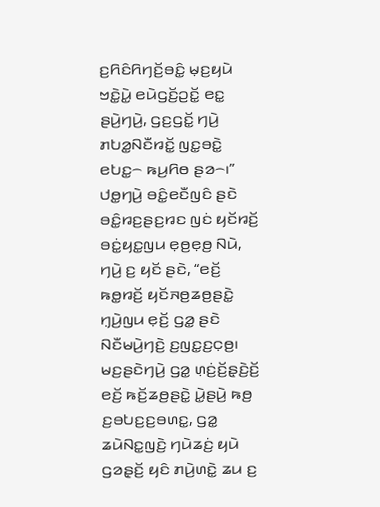ꤢ꤬ꤖꤢꤨꤖꤚꤢꤩ꤬ꤋꤢꤨ꤭ ꤗ꤫ꤢ꤬ꤟꤣꤧ ꤠꤢꤧ꤭ꤣꤧ꤭ ꤕꤣꤧꤞꤢꤩ꤬ꤑꤢꤩ꤭ ꤕꤢ꤭ ꤔꤣꤧ꤬ꤚꤣꤧ꤬, ꤞꤢ꤬ꤞꤢꤩ꤭ ꤚꤣꤧ꤬ ꤊꤝꤤ꤭ꤡꤢꤪꤙꤢꤩ꤭ ꤜꤢ꤭ꤋꤢꤧ꤭ ꤕꤝꤢ꤭꤮ ꤒꤣ꤬ꤖꤥ ꤔꤤ꤮꤯”
ꤓꤥ꤭ꤚꤣꤧ꤬ ꤋꤢꤨ꤭ꤕꤢꤪꤜꤢꤨ ꤔꤢꤧ ꤋꤢꤨ꤭ꤙꤢ꤬ꤔꤢ꤬ꤙꤢ ꤜꤢꤦ ꤟꤢꤩꤙꤢꤩ꤬ ꤋꤢꤦ꤭ꤟꤢ꤭ꤜꤣ ꤕ꤫ꤥ꤬ꤕ꤫ꤥ꤬ ꤡꤣꤧ, ꤚꤣꤧ꤬ ꤢ꤬ ꤟꤢꤩ ꤔꤢꤧ, “ꤕꤢꤩ꤬ ꤒꤥ꤭ꤙꤢꤩ꤬ ꤟꤢꤩꤏꤥ꤬ꤘꤥ꤬ꤔꤢꤧ꤭ ꤚ꤫ꤣꤧ꤬ꤜꤣ ꤕ꤫ꤢꤩ꤬ ꤞꤤ꤭ ꤔꤢꤧ ꤡꤢꤪꤗꤣꤧ꤬ꤚꤢꤧ꤬ ꤢ꤬ꤜꤢ꤭ꤢ꤬ꤍ꤫ꤥ꤬꤯ ꤗꤢ꤬ꤔꤢꤧꤚꤣꤧ꤬ ꤞꤤ꤭ ꤛ꤫ꤢꤦ꤬ꤢꤩ꤬ꤔ꤫ꤢꤧ꤬ꤢꤩ꤬ ꤕꤢꤩ꤬ ꤒꤢꤩ꤬ꤘꤥ꤬ꤔꤢꤧ꤭ ꤣꤧ꤭ꤔꤣꤧ꤬ ꤒꤥ꤬ ꤢ꤬ꤋꤝꤢ꤬ꤢ꤬ꤋꤛꤢ꤭, ꤞꤤ꤭ ꤘꤣꤧꤡꤢ꤭ꤜꤢꤧ꤬ ꤚꤣꤧꤘꤢꤦ꤬ ꤟꤣꤧ ꤞꤤꤔ꤫ꤢꤩ꤬ ꤟꤢꤨ ꤊꤣꤧ꤬ꤛꤢꤧ꤭ ꤘꤣ ꤢ꤬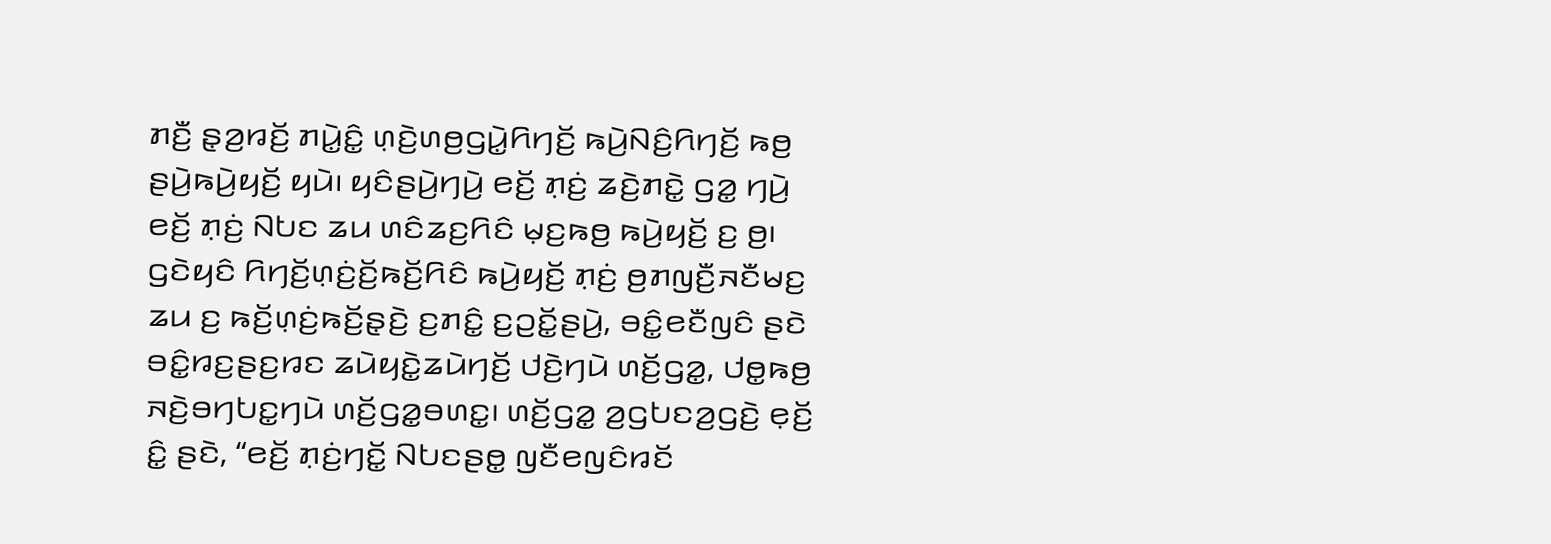ꤊꤢꤪ꤬ ꤔ꤫ꤤ꤬ꤙꤢꤩ꤬ ꤊꤣꤧ꤭ꤢꤨ꤭ ꤛ꤫ꤢꤧ꤬ꤛꤥ꤬ꤞꤣꤧ꤭ꤖꤚꤢꤩ꤬ ꤒꤣꤧ꤬ꤡꤢꤨ꤬ꤖꤚꤢꤩ꤬ ꤒꤥ꤬ ꤔꤣꤧ꤬ꤒꤣꤧ꤬ꤟꤢꤩ꤬ ꤟꤣꤧ꤯ ꤟꤢꤨꤔꤣꤧ꤬ꤚꤣꤧ꤬ ꤕꤢꤩ꤬ ꤊ꤫ꤢꤦ꤬ ꤘꤢꤧ꤬ꤊꤢꤧ꤭ ꤞꤤ꤭ ꤚꤣꤧ꤬ ꤕꤢꤩ꤬ ꤊ꤫ꤢꤦ꤬ ꤡꤝꤢ ꤘꤣ ꤛꤢꤨꤘꤢ꤬ꤖꤢꤨ ꤗ꤫ꤢ꤬ꤒꤥ꤬ ꤒꤣꤧ꤬ꤟꤢꤩ꤬ ꤢ꤬ ꤥ꤬꤯
ꤞꤢꤧꤟꤢꤨ ꤖꤚꤢꤩ꤬ꤛ꤫ꤢꤦ꤬ꤢꤩ꤬ꤒꤢꤩ꤬ꤖꤢꤨ ꤒꤣꤧ꤬ꤟꤢꤩ꤬ ꤊ꤫ꤢꤦ꤬ ꤥ꤬ꤊꤜꤢꤪ꤬ꤏꤢꤪꤗꤢ꤬ ꤘꤣ ꤢ꤬ ꤒꤢꤩ꤬ꤛ꤫ꤢꤦ꤬ꤒꤢꤩ꤬ꤔ꤫ꤢꤧ꤬ ꤢ꤬ꤊꤢꤨ꤭ ꤢ꤬ꤑꤢꤩ꤭ꤔꤣꤧ꤬, ꤋꤢꤨ꤭ꤕꤢꤪꤜꤢꤨ ꤔꤢꤧ ꤋꤢꤨ꤭ꤙꤢ꤬ꤔꤢ꤬ꤙꤢ ꤘꤣꤧꤟꤢꤧ꤭ꤘꤣꤧꤚꤢꤩ꤬ ꤓꤢꤧ꤬ꤚꤣꤧ ꤛꤢꤩ꤬ꤞꤤ꤭, ꤓꤥ꤭ꤒꤥ꤬ ꤏꤢꤧ꤬ꤋꤚꤝꤢ꤭ꤚꤣꤧ ꤛꤢꤩ꤬ꤞꤤ꤭ꤋꤛꤢ꤭꤯ ꤛꤢꤩ꤬ꤞꤤ꤭ ꤤ꤬ꤞꤝꤢꤤ꤬ꤞꤢꤧ꤬ ꤕ꤫ꤢꤩ꤬ ꤢꤨ꤭ ꤔꤢꤧ, “ꤕꤢꤩ꤬ ꤊ꤫ꤢꤦ꤬ꤚꤢꤩ꤭ ꤡꤝꤢꤔꤥ꤭ ꤜꤢꤪꤕꤜꤢꤨꤙꤢꤩ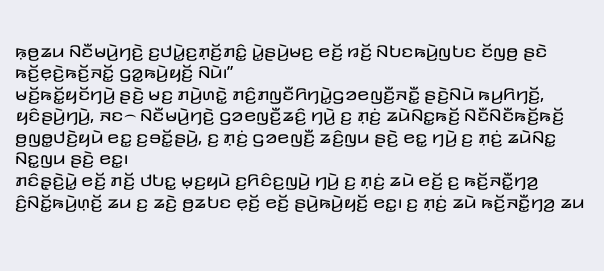ꤒ꤫ꤥ꤬ꤘꤣ ꤡꤢꤪꤗꤣꤧ꤬ꤚꤢꤧ꤬ ꤢ꤬ꤓꤣꤧ꤭ꤢ꤬ꤊ꤫ꤢꤩ꤬ꤊꤢꤨ꤭ ꤣꤧ꤭ꤔꤣꤧ꤬ꤗꤢ꤬ ꤕꤢꤩ꤬ ꤙꤢꤩ꤬ ꤡꤝꤢꤒꤣꤧ꤬ꤜꤝꤢ ꤢꤩꤜꤥ꤬ ꤔꤢꤧ ꤒꤢꤩ꤬ꤕ꤫ꤢꤧ꤬ꤒꤢꤩ꤬ꤏꤢꤩ꤭ ꤞꤤ꤭ꤒꤣꤧ꤬ꤟꤢꤩ꤬ ꤡꤣꤧ꤯”
ꤗꤢꤩ꤬ꤒꤢꤩ꤭ꤟꤢꤩꤚꤣꤧ꤬ ꤔꤢꤧ꤬ ꤗꤢ꤬ ꤊꤣꤧ꤬ꤛꤢꤧ꤭ ꤊꤢꤨ꤬ꤊꤜꤢꤪꤖꤚꤣꤧ꤭ꤞꤤꤕꤜꤢꤪ꤬ꤏꤢꤪ꤭ ꤔꤢꤧ꤬ꤡꤣꤧ ꤒꤣ꤬ꤖꤚꤢꤩ꤬, ꤟꤢꤨꤔꤣꤧ꤬ꤚꤣꤧ꤬, ꤏꤢ꤮ ꤡꤢꤪꤗꤣꤧ꤬ꤚꤢꤧ꤬ ꤞꤤꤕꤜꤢꤪ꤬ꤘꤢꤨ꤬ ꤚꤣꤧ꤬ ꤢ꤬ ꤊ꤫ꤢꤦ꤬ ꤘꤣꤧꤡꤢ꤭ꤒꤢꤩ꤬ ꤡꤢꤪꤡꤢꤪꤒꤢꤩ꤬ꤒꤢꤩ꤬ ꤥ꤬ꤜꤥ꤭ꤓꤢꤧ꤬ꤟꤣꤧ ꤕꤢ꤭ ꤢ꤬ꤋꤢꤩ꤭ꤔꤣꤧ꤬, ꤢ꤬ ꤊ꤫ꤢꤦ꤬ ꤞꤤꤕꤜꤢꤪ꤬ ꤘꤢꤨ꤬ꤜꤣ ꤔꤢꤧ꤬ ꤕꤢ꤭ ꤚꤣꤧ꤬ ꤢ꤬ ꤊ꤫ꤢꤦ꤬ ꤘꤣꤧꤡꤢ꤭ ꤡꤢ꤭ꤜꤣ ꤔꤢꤧ꤬ ꤕꤢ꤭꤯
ꤊꤢꤨꤔ꤫ꤢꤧ꤬ꤣꤧ꤭ ꤕꤢꤩ꤬ ꤊꤢꤩ꤬ ꤓꤝꤢ꤭ ꤗ꤫ꤢ꤬ꤟꤣꤧ ꤢ꤬ꤖꤢꤨꤢ꤬ꤜꤣꤧ꤬ ꤚꤣꤧ꤬ ꤢ꤬ ꤊ꤫ꤢꤦ꤬ ꤘꤣꤧ ꤕꤢꤩ꤬ ꤢ꤬ ꤒꤢꤩ꤬ꤏꤢꤪ꤭ꤚꤤ꤬ ꤢꤨ꤬ꤡꤢꤩ꤭ꤒꤣꤧ꤬ꤛ꤫ꤢꤩ꤬ ꤘꤣ ꤢ꤬ ꤘꤢꤧ꤬ ꤥ꤬ꤘꤝꤢ ꤕ꤫ꤢꤩ꤬ ꤕꤢꤩ꤬ ꤔꤣꤧ꤬ꤒꤣꤧ꤬ꤟꤢꤩ꤬ ꤕꤢ꤭꤯ ꤢ꤬ ꤊ꤫ꤢꤦ꤬ ꤘꤣꤧ ꤒꤢꤩ꤬ꤏꤢꤪ꤭ꤚꤤ꤬ ꤘꤣ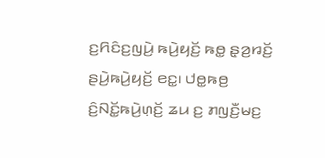ꤢ꤬ꤖꤢꤨꤢ꤬ꤜꤣꤧ꤬ ꤒꤣꤧ꤬ꤟꤢꤩ꤬ ꤒꤥ꤭ ꤔ꤫ꤤ꤬ꤙꤢꤩ꤬ ꤔꤣꤧ꤬ꤒꤣꤧ꤬ꤟꤢꤩ꤬ ꤕꤢ꤭꤯ ꤓꤥ꤭ꤒꤥ꤬ ꤢꤨ꤬ꤡꤢꤩ꤭ꤒꤣꤧ꤬ꤛ꤫ꤢꤩ꤬ ꤘꤣ ꤢ꤬ ꤊꤜꤢꤪ꤬ꤗꤢ꤬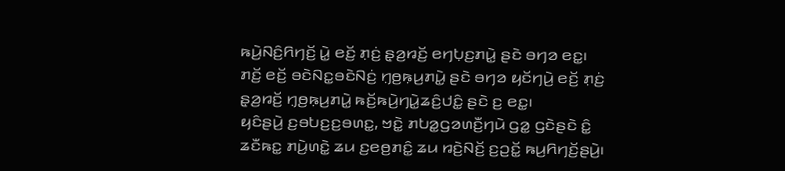ꤒꤣꤧ꤬ꤡꤢꤨ꤬ꤖꤚꤢꤩ꤬ ꤣꤧ꤭ ꤕꤢꤩ꤬ ꤊ꤫ꤢꤦ꤬ ꤔ꤫ꤤ꤬ꤙꤢꤩ꤬ ꤕꤚꤝ꤫ꤢ꤬ꤊꤣꤧ꤭ ꤔꤢꤧ ꤋꤚꤤ ꤕꤢ꤭꤯ ꤊꤢꤩ꤬ ꤕꤢꤩ꤬ ꤋꤢꤧꤡꤢ꤭ꤋꤢꤧꤡꤢꤦ꤬ ꤚ꤫ꤥ꤬ꤒ꤫ꤣ꤬ꤊꤣꤧ꤭ ꤔꤢꤧ ꤋꤚꤤ ꤟꤢꤩꤚꤣꤧ꤬ ꤕꤢꤩ꤬ ꤊ꤫ꤢꤦ꤬ ꤔ꤫ꤤ꤬ꤙꤢꤩ꤬ ꤚ꤫ꤥ꤬ꤒ꤫ꤣ꤬ꤊꤣꤧ꤭ ꤒꤢꤩ꤬ꤒꤣꤧ꤬ꤚꤣꤧ꤭ꤘꤢꤨ꤬ꤓꤢꤨ꤭ ꤔꤢꤧ ꤢ꤬ ꤕꤢ꤭꤯
ꤟꤢꤨꤔꤣꤧ꤬ ꤢ꤬ꤋꤝꤢ꤬ꤢ꤬ꤋꤛꤢ꤭, ꤠꤢꤧ꤭ ꤊꤝꤤ꤭ꤞꤤꤛꤢꤪ꤬ꤚꤣꤧ ꤞꤤ꤭ ꤞꤢꤧꤔꤢꤧ ꤢꤨ꤭ ꤘꤢꤪꤒꤢ꤭ ꤊꤣꤧ꤬ꤛꤢꤧ꤭ ꤘꤣ ꤢ꤬ꤕꤥ꤬ꤊꤢꤨ꤭ ꤘꤣ ꤙꤢꤧ꤬ꤡꤢꤩ꤬ ꤢ꤬ꤑꤢꤩ꤭ ꤒꤣ꤬ꤖꤚꤢꤩ꤬ꤔꤣꤧ꤬꤯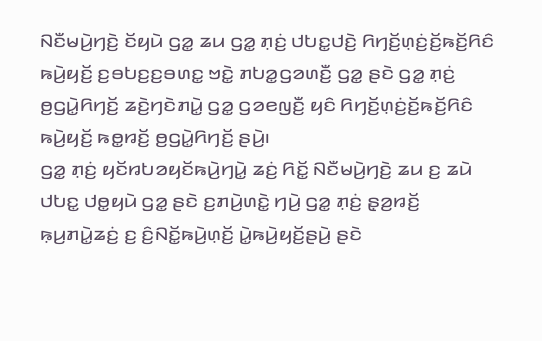ꤡꤢꤪꤗꤣꤧ꤬ꤚꤢꤧ꤬ ꤢꤩꤟꤣꤧ ꤞꤤ꤭ ꤘꤣ ꤞꤤ꤭ ꤊ꤫ꤢꤦ꤬ ꤓꤝꤢ꤭ꤓꤢꤧ꤬ ꤖꤚꤢꤩ꤬ꤛ꤫ꤢꤦ꤬ꤢꤩ꤬ꤒꤢꤩ꤬ꤖꤢꤨ ꤒꤣꤧ꤬ꤟꤢꤩ꤬ ꤢ꤬ꤋꤝꤢ꤬ꤢ꤬ꤋꤛꤢ꤭ ꤠꤢꤧ꤭ ꤊꤝꤤ꤭ꤞꤤꤛꤢꤪ꤬ ꤞꤤ꤭ ꤔꤢꤧ ꤞꤤ꤭ ꤊ꤫ꤢꤦ꤬ ꤥ꤬ꤞꤣꤧ꤭ꤖꤚꤢꤩ꤬ ꤘꤢꤧ꤬ꤚꤢꤧꤊꤣꤧ꤭ ꤞꤤ꤭ ꤞꤤꤕꤜꤢꤪ꤬ ꤟꤢꤨ ꤖꤚꤢꤩ꤬ꤛ꤫ꤢꤦ꤬ꤢꤩ꤬ꤒꤢꤩ꤬ꤖꤢꤨ ꤒꤣꤧ꤬ꤟꤢꤩ꤬ ꤒꤥ꤭ꤙꤢꤩ꤬ ꤥ꤬ꤞꤣꤧ꤭ꤖꤚꤢꤩ꤬ ꤔꤣꤧ꤬꤯
ꤞꤤ꤭ ꤊ꤫ꤢꤦ꤬ ꤟꤢꤩꤙꤝꤤꤟꤢꤩꤒꤣꤧ꤬ꤚꤣꤧ꤭ ꤘꤢꤦ꤬ ꤖꤢꤩ꤭ ꤡꤢꤪꤗꤣꤧ꤬ꤚꤢꤧ꤬ ꤘꤣ ꤢ꤬ ꤘꤣꤧ ꤓꤝꤢ꤭ ꤓꤥ꤭ꤟꤣꤧ ꤞꤤ꤭ ꤔꤢꤧ ꤢ꤬ꤊꤣꤧ꤬ꤛꤢꤧ꤭ ꤚꤣꤧ꤬ ꤞꤤ꤭ ꤊ꤫ꤢꤦ꤬ ꤔ꤫ꤤ꤬ꤙꤢꤩ꤬ ꤒ꤫ꤣ꤬ꤊꤣꤧ꤭ꤘꤢꤦ꤬ ꤢ꤬ ꤢꤨ꤬ꤡꤢꤩ꤭ꤒꤣꤧ꤬ꤛ꤫ꤢꤩ꤬ ꤣꤧ꤭ꤒꤣꤧ꤬ꤟꤢꤩ꤬ꤔꤣꤧ꤬ ꤔꤢꤧ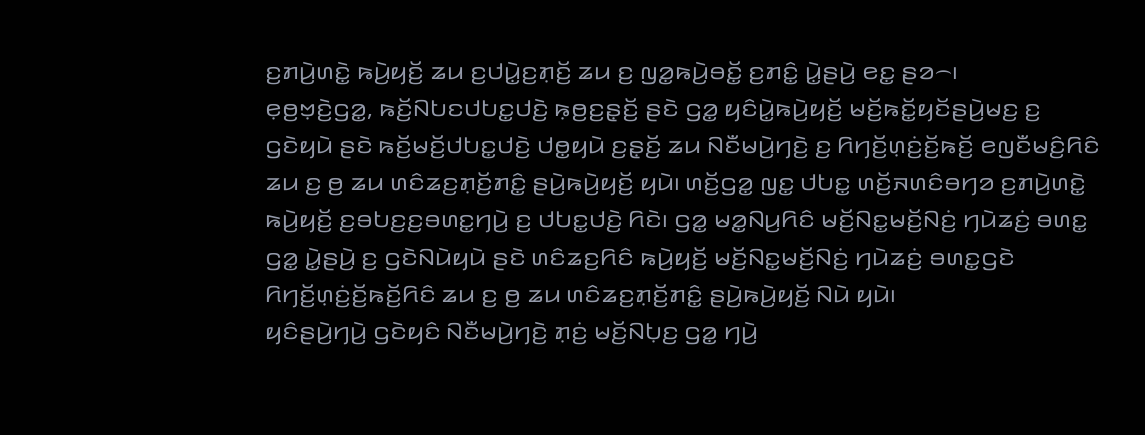ꤢ꤬ꤊꤣꤧ꤬ꤛꤢꤧ꤭ ꤒꤣꤧ꤬ꤟꤢꤩ꤬ ꤘꤣ ꤢ꤬ꤓꤣꤧ꤭ꤢ꤬ꤊ꤫ꤢꤩ꤬ ꤘꤣ ꤢ꤬ ꤜꤤ꤭ꤒꤣꤧ꤬ꤋꤢꤩ꤭ ꤢ꤬ꤊꤢꤨ꤭ ꤣꤧ꤭ꤔꤣꤧ꤬ ꤕꤢ꤭ ꤔꤤ꤮꤯
ꤕ꤫ꤥ꤬ꤠ꤫ꤢꤧ꤬ꤞꤤ꤭, ꤒꤢꤩ꤬ꤡꤝꤢꤓꤝꤢ꤭ꤓꤢꤧ꤬ ꤒ꤫ꤥ꤬ꤢ꤬ꤔ꤫ꤢꤩ꤬ ꤔꤢꤧ ꤞꤤ꤭ ꤟꤢꤨꤣꤧ꤭ꤒꤣꤧ꤬ꤟꤢꤩ꤬ ꤗꤢꤩ꤬ꤒꤢꤩ꤭ꤟꤢꤩꤔꤣꤧ꤬ꤗꤢ꤬ ꤢ꤬ ꤞꤢꤧꤟꤣꤧ ꤔꤢꤧ ꤒꤢꤩ꤬ꤗꤢꤩ꤬ꤓꤝꤢ꤭ꤓꤢꤧ꤬ ꤓꤥ꤭ꤟꤣꤧ ꤢ꤬ꤔ꤫ꤢꤩ꤬ ꤘꤣ ꤡꤢꤪꤗꤣꤧ꤬ꤚꤢꤧ꤬ ꤢ꤬ ꤖꤚꤢꤩ꤬ꤛ꤫ꤢꤦ꤬ꤢꤩ꤬ꤒꤢꤩ꤬ ꤕꤜꤢꤪꤗꤢꤨ꤬ꤖꤢꤨ ꤘꤣ ꤢ꤬ ꤥ꤬ ꤘꤣ ꤛꤢꤨꤘꤢ꤬ꤊ꤫ꤢꤩ꤬ꤊꤢꤨ꤭ ꤔꤣꤧ꤬ꤒꤣꤧ꤬ꤟꤢꤩ꤬ ꤟꤣꤧ꤯ ꤛꤢꤩ꤬ꤞꤤ꤭ ꤜꤢ꤭ ꤓꤝꤢ꤭ ꤛꤢꤩ꤬ꤏꤛꤢꤨꤋꤚꤤ ꤢ꤬ꤊꤣꤧ꤬ꤛꤢꤧ꤭ ꤒꤣꤧ꤬ꤟꤢꤩ꤬ ꤢ꤬ꤋꤝꤢ꤬ꤢ꤬ꤋꤛꤢ꤭ꤚꤣꤧ꤬ ꤢ꤬ ꤓꤝꤢ꤭ꤓꤢꤧ꤬ ꤖꤢꤧ꤯ ꤞꤤ꤭ ꤗꤤ꤭ꤡꤣ꤬ꤖꤢꤨ ꤗꤢꤩ꤬ꤡꤢ꤭ꤗꤢꤩ꤬ꤡꤢꤦ꤬ ꤚꤣꤧꤘꤢꤦ꤬ ꤋꤛꤢ꤭ ꤞꤤ꤭ ꤣꤧ꤭ꤔꤣꤧ꤬ ꤢ꤬ ꤞꤢꤧꤡꤣꤧꤟꤣꤧ ꤔꤢꤧ ꤛꤢꤨꤘꤢ꤬ꤖꤢꤨ ꤒꤣꤧ꤬ꤟꤢꤩ꤬ ꤗꤢꤩ꤬ꤡꤢ꤭ꤗꤢꤩ꤬ꤡꤢꤦ꤬ ꤚꤣꤧꤘꤢꤦ꤬ ꤋꤛꤢ꤭ꤞꤢꤧ ꤖꤚꤢꤩ꤬ꤛ꤫ꤢꤦ꤬ꤢꤩ꤬ꤒꤢꤩ꤬ꤖꤢꤨ ꤘꤣ ꤢ꤬ ꤥ꤬ ꤘꤣ ꤛꤢꤨꤘꤢ꤬ꤊ꤫ꤢꤩ꤬ꤊꤢꤨ꤭ ꤔꤣꤧ꤬ꤒꤣꤧ꤬ꤟꤢꤩ꤬ ꤡꤣꤧ ꤟꤣꤧ꤯
ꤟꤢꤨꤔꤣꤧ꤬ꤚꤣꤧ꤬ ꤞꤢꤧꤟꤢꤨ ꤡꤢꤪꤗꤣꤧ꤬ꤚꤢꤧ꤬ ꤊ꤫ꤢꤦ꤬ ꤗꤢꤩ꤬ꤡꤝ꤫ꤢ꤬ ꤞꤤ꤭ ꤚꤣꤧ꤬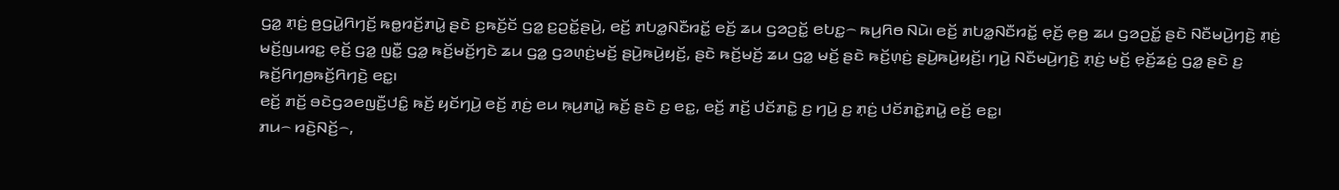ꤞꤤ꤭ ꤊ꤫ꤢꤦ꤬ ꤥ꤬ꤞꤣꤧ꤭ꤖꤚꤢꤩ꤬ ꤒꤥ꤭ꤙꤢꤩ꤬ꤊꤣꤧ꤭ ꤔꤢꤧ ꤢ꤬ꤒꤢꤩ꤬ꤢꤩ ꤞꤤ꤭ ꤢ꤬ꤑꤢꤩ꤭ꤔꤣꤧ꤬, ꤕꤢꤩ꤬ ꤊꤝꤤ꤭ꤡꤢꤪꤙꤢꤩ꤭ ꤕꤢꤩ꤬ ꤘꤣ ꤞꤤꤑꤢꤩ꤭ ꤕꤝꤢ꤭꤮ ꤒꤣ꤬ꤖꤥ ꤡꤣꤧ꤯ ꤕꤢꤩ꤬ ꤊꤝꤤ꤭ꤡꤢꤪꤙꤢꤩ꤭ ꤕ꤫ꤢꤩ꤬ ꤕ꤫ꤥ꤬ ꤘꤣ ꤞꤤꤑꤢꤩ꤭ ꤔꤢꤧ ꤡꤢꤪꤗꤣꤧ꤬ꤚꤢꤧ꤬ ꤊ꤫ꤢꤦ꤬ ꤗꤢꤩ꤬ꤜꤣꤙꤢ꤭ ꤕ꤫ꤢꤩ꤬ ꤞꤤ꤭ ꤜꤢꤪ꤭ ꤞꤤ꤭ ꤒꤢꤩ꤬ꤗꤢꤩ꤬ꤚꤢꤧ ꤘꤣ ꤞꤤ꤭ ꤞꤤꤛ꤫ꤢꤦ꤬ꤗꤢꤩ꤬ ꤔꤣꤧ꤬ꤒꤣꤧ꤬ꤟꤢꤩ꤬, ꤔꤢꤧ ꤒꤢꤩ꤬ꤗꤢꤩ꤬ ꤘꤣ ꤞꤤ꤭ ꤗꤢꤩ꤬ ꤔꤢꤧ ꤒꤢꤩ꤬ꤛ꤫ꤢꤦ꤬ ꤔꤣꤧ꤬ꤒꤣꤧ꤬ꤟꤢꤩ꤬꤯ ꤚꤣꤧ꤬ ꤡꤢꤪꤗꤣꤧ꤬ꤚꤢꤧ꤬ ꤊ꤫ꤢꤦ꤬ ꤗꤢꤩ꤬ ꤕ꤫ꤢꤩ꤬ꤘꤢꤦ꤬ ꤞꤤ꤭ ꤔꤢꤧ ꤢ꤬ ꤒꤢꤩ꤬ꤖꤚꤥ꤬ꤒꤢꤩ꤬ꤖꤚꤢꤧ꤬ ꤕꤢ꤭꤯
ꤕꤢꤩ꤬ ꤊꤢꤩ꤬ ꤋꤢꤧꤞꤤꤕꤜꤢꤪ꤬ꤓꤢꤨ꤭ ꤒꤢꤩ꤬ ꤟꤢꤩꤚꤣꤧ꤬ ꤕꤢꤩ꤬ ꤊ꤫ꤢꤦ꤬ ꤕꤣ ꤒ꤫ꤣ꤬ꤊꤣꤧ꤭ ꤒꤢꤩ꤬ ꤔꤢꤧ ꤢ꤬ ꤕꤢ꤭, ꤕꤢꤩ꤬ ꤊꤢꤩ꤬ ꤓꤢꤩꤊꤢꤧ꤭ ꤢ꤬ ꤚꤣꤧ꤬ ꤢ꤬ ꤊ꤫ꤢꤦ꤬ ꤓꤢꤩꤊꤢꤧ꤭ꤊꤣꤧ꤭ ꤕꤢꤩ꤬ ꤕꤢ꤭꤯
ꤊꤣ꤮ ꤙꤢꤧ꤬ꤡꤢꤩ꤬꤮,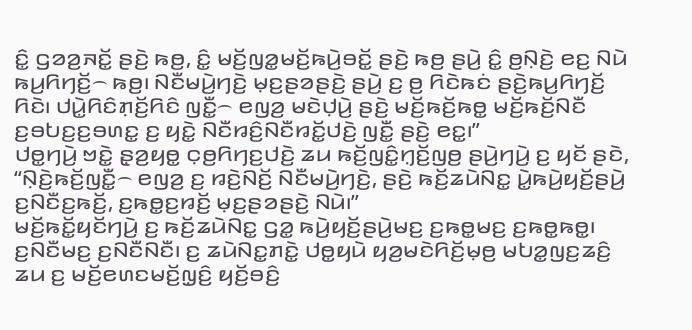ꤢꤨ꤭ ꤞꤤꤤ꤬ꤏꤢꤩ꤭ ꤔꤢꤧ꤬ ꤒꤥ꤬, ꤢꤨ꤭ ꤗꤢꤩ꤬ꤜꤤ꤭ꤗꤢꤩ꤬ꤒꤣꤧ꤬ꤋꤢꤩ꤭ ꤔꤢꤧ꤬ ꤒꤥ꤬ ꤔꤣꤧ꤬ ꤢꤨ꤭ ꤥ꤬ꤡ꤫ꤢꤧ꤬ ꤕꤢ꤬ ꤡꤣꤧ ꤒꤣ꤬ꤖꤚꤢꤩ꤬꤮ ꤒꤥ꤬꤯ ꤡꤢꤪꤗꤣꤧ꤬ꤚꤢꤧ꤬ ꤗ꤫ꤢ꤬ꤔꤤꤔꤢꤧ꤬ ꤔꤣꤧ꤬ ꤢ꤬ ꤥ꤬ ꤖꤢꤧꤒꤢꤦ ꤔꤢꤧ꤬ꤒꤣ꤬ꤖꤚꤢꤩ꤬ ꤖꤢꤧ꤯ ꤓꤣꤧ꤭ꤖꤢꤨꤊ꤫ꤢꤩ꤬ꤖꤢꤨ ꤜꤢꤪ꤭꤮ ꤕꤜꤤ꤬ ꤗꤢꤧꤓ꤫ꤣꤧ꤬ ꤔꤢꤧ꤬ ꤗꤢꤩ꤬ꤒꤢꤩ꤬ꤒꤥ꤭ ꤗꤢꤩ꤬ꤒꤢꤩ꤬ꤡꤢꤪ ꤢ꤬ꤋꤝꤢ꤬ꤢ꤬ꤋꤛꤢ꤭ ꤢ꤬ ꤟꤢꤧ꤭ ꤡꤢꤪꤙꤢꤨ꤬ꤡꤢꤪꤙꤢꤩ꤭ꤓꤢꤧ꤬ ꤜꤢꤪ꤭ ꤔꤢꤧ꤬ ꤕꤢ꤭꤯”
ꤓꤥ꤭ꤚꤣꤧ꤬ ꤠꤢꤧ꤭ ꤔ꤫ꤤ꤬ꤟꤥ꤭ ꤍ꤫ꤥ꤬ꤖꤚꤢ꤬ꤓꤢꤧ꤬ ꤘꤣ ꤒꤢꤩ꤬ꤜꤢꤨ꤭ꤚ꤫ꤢꤩ꤬ꤜꤥ꤬ ꤔꤣꤧ꤬ꤚꤣꤧ꤬ ꤢ꤬ ꤟꤢꤩ ꤔꤢꤧ, “ꤡ꤫ꤢꤧ꤬ꤒꤢꤩ꤬ꤜꤢꤪ꤭꤮ ꤕꤜꤤ꤬ ꤢ꤬ ꤙꤢꤧ꤬ꤡꤢꤩ꤬ ꤡꤢꤪꤗꤣꤧ꤬ꤚꤢꤧ꤬, ꤔꤢꤧ꤬ ꤒꤢꤩ꤬ꤘꤣꤧꤡꤢ꤭ ꤣꤧ꤭ꤒꤣꤧ꤬ꤟꤢꤩ꤬ꤔꤣꤧ꤬ ꤢ꤬ꤡꤢꤪꤢ꤬ꤒꤢꤩ꤬, ꤢ꤬ꤒꤥ꤭ꤢ꤬ꤙꤢꤩ꤬ ꤗ꤫ꤢ꤬ꤔꤤꤔꤢꤧ꤬ ꤡꤣꤧ꤯”
ꤗꤢꤩ꤬ꤒꤢꤩ꤭ꤟꤢꤩꤚꤣꤧ꤬ ꤢ꤬ ꤒꤢꤩ꤬ꤘꤣꤧꤡꤢ꤭ ꤞꤤ꤭ ꤒꤣꤧ꤬ꤟꤢꤩ꤬ꤔꤣꤧ꤬ꤗꤢ꤬ ꤢ꤬ꤒꤥ꤭ꤗꤢ꤬ ꤢ꤬ꤒꤥ꤭ꤒꤥ꤭꤯ ꤢ꤬ꤡꤢꤪꤗꤢ꤬ ꤢ꤬ꤡꤢꤪꤡꤢꤪ꤯ ꤢ꤬ ꤘꤣꤧꤡꤢ꤭ꤊꤢꤧ꤭ ꤓꤥ꤭ꤟꤣꤧ ꤟꤤ꤬ꤗꤢꤧꤖꤢꤩ꤬ꤗ꤫ꤥ꤬ ꤗꤝꤤ꤭ꤜꤢ꤬ꤘꤢꤨ꤬ ꤘꤣ ꤢ꤬ ꤗꤢꤩ꤬ꤕꤛꤢꤗꤢꤩ꤬ꤜ꤫ꤢꤨ꤬ ꤟꤢꤩ꤬ꤋꤢꤨ꤬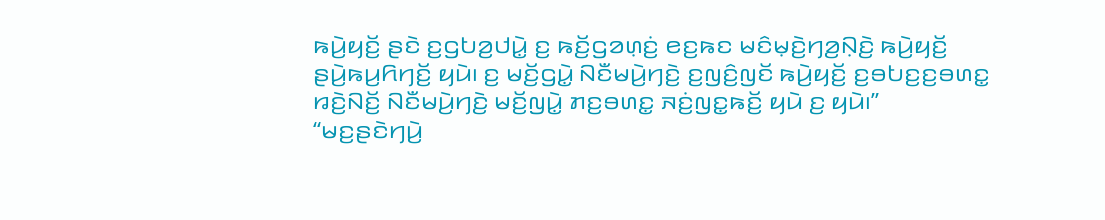ꤒꤣꤧ꤬ꤟꤢꤩ꤬ ꤔꤢꤧ ꤢ꤬ꤞꤝꤤ꤬ꤓꤣꤧ꤭ ꤢ꤬ ꤒꤢꤩ꤬ꤞꤤꤛ꤫ꤢꤦ꤬ ꤕꤢ꤬ꤒꤢ ꤗꤢꤨꤗ꤫ꤢꤧ꤬ꤚꤤ꤬ꤡ꤫ꤢꤧ꤬ ꤒꤣꤧ꤬ꤟꤢꤩ꤬ ꤔꤣꤧ꤬ꤒꤣ꤬ꤖꤚꤢꤩ꤬ ꤟꤣꤧ꤯ ꤢ꤬ ꤗꤢꤩ꤬ꤞꤣꤧ꤭ ꤡꤢꤪꤗꤣꤧ꤬ꤚꤢꤧ꤬ ꤢ꤬ꤜꤢꤨ꤬ꤜꤢꤩ ꤒꤣꤧ꤬ꤟꤢꤩ꤬ ꤢ꤬ꤋꤝꤢ꤬ꤢ꤬ꤋꤛꤢ꤭ ꤙꤢꤧ꤬ꤡꤢꤩ꤬ ꤡꤢꤪꤗꤣꤧ꤬ꤚꤢꤧ꤬ ꤗꤢꤩ꤬ꤜꤣꤧ꤭ ꤊꤢ꤬ꤋꤛꤢ꤭ ꤏꤢꤦ꤬ꤜꤢ꤭ꤒꤢꤩ꤬ ꤟꤣꤧ ꤢ꤬ ꤟꤣꤧ꤯”
“ꤗꤢ꤬ꤔꤢꤧꤚꤣꤧ꤬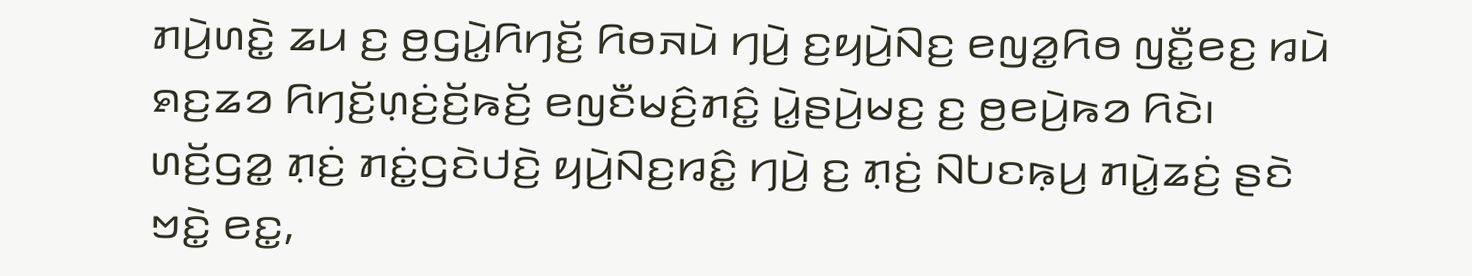ꤊꤣꤧ꤬ꤛꤢꤧ꤭ ꤘꤣ ꤢ꤬ ꤥ꤬ꤞꤣꤧ꤭ꤖꤚꤢꤩ꤬ ꤖꤥꤏꤣꤧ ꤚꤣꤧ꤬ ꤢ꤬ꤟꤣꤧ꤬ꤡꤢ꤬ ꤕꤜꤤ꤭ꤖꤥ ꤜꤢꤪ꤭ꤕꤢ꤬ ꤙꤣꤧ ꤎꤢ꤬ꤘꤤ ꤖꤚꤢꤩ꤬ꤛ꤫ꤢꤦ꤬ꤢꤩ꤬ꤒꤢꤩ꤬ ꤕꤜꤢꤪꤗꤢꤨ꤬ꤊꤢꤨ꤭ ꤣꤧ꤭ꤔꤣꤧ꤬ꤗꤢ꤬ ꤢ꤬ ꤥ꤬ꤕꤣꤧ꤬ꤒꤤ ꤖꤢꤧ꤯ ꤛꤢꤩ꤬ꤞꤤ꤭ ꤊ꤫ꤢꤦ꤬ ꤊꤢꤦ꤭ꤞꤢꤧꤓꤢꤧ꤬ ꤟꤣꤧ꤬ꤡꤢ꤬ꤙꤢꤨ꤭ ꤚꤣꤧ꤬ ꤢ꤬ ꤊ꤫ꤢꤦ꤬ ꤡꤝꤢꤒ꤫ꤣ꤬ ꤊꤣꤧ꤭ꤘꤢꤦ꤬ ꤔꤢꤧ ꤠꤢꤧ꤭ ꤕꤢ꤭,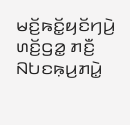ꤗꤢꤩ꤬ꤒꤢꤩ꤭ꤟꤢꤩꤚꤣꤧ꤬ ꤛꤢꤩ꤬ꤞꤤ꤭ ꤊꤢꤪ꤬ ꤡꤝꤢꤒ꤫ꤣ꤬ꤊꤣꤧ꤭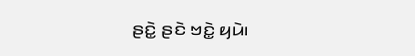ꤔꤢꤧ꤭ ꤔꤢꤧ ꤠꤢꤧ꤭ ꤟꤣꤧ꤯